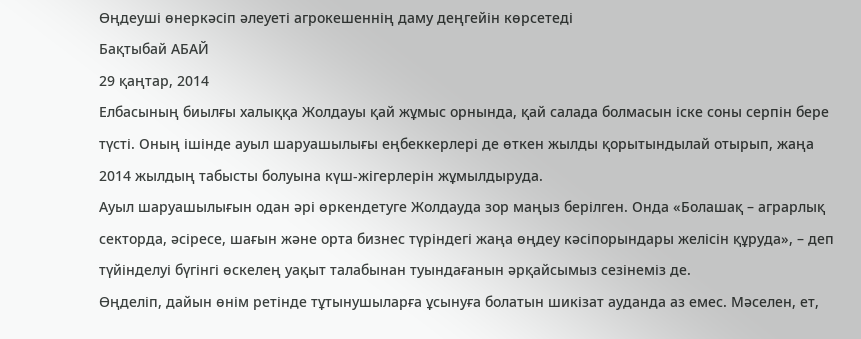Өңдеуші өнеркәсіп әлеуеті агрокешеннің даму деңгейін көрсетеді
Бақтыбай АБАЙ
29 қаңтар, 2014
Елбасының биылғы халыққа Жолдауы қай жұмыс орнында, қай салада болмасын іске соны серпін бере түсті. Оның ішінде ауыл шаруашылығы еңбеккерлері де өткен жылды қорытындылай отырып, жаңа 2014 жылдың табысты болуына күш-жігерлерін жұмылдыруда.
Ауыл шаруашылығын одан әрі өркендетуге Жолдауда зор маңыз берілген. Онда «Болашақ – аграрлық секторда, әсіресе, шағын және орта бизнес түріндегі жаңа өңдеу кәсіпорындары желісін құруда», – деп түйінделуі бүгінгі өскелең уақыт талабынан туындағанын әрқайсымыз сезінеміз де.
Өңделіп, дайын өнім ретінде тұтынушыларға ұсынуға болатын шикізат ауданда аз емес. Мәселен, ет,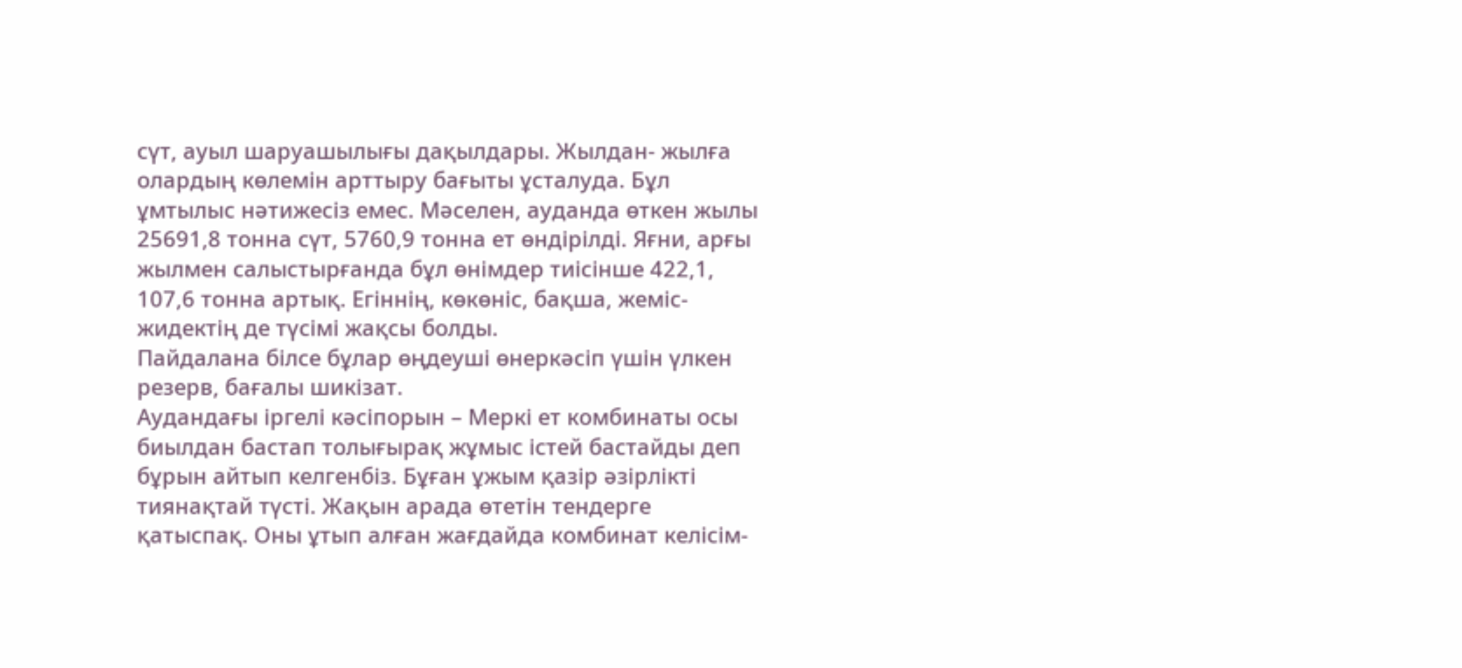сүт, ауыл шаруашылығы дақылдары. Жылдан- жылға олардың көлемін арттыру бағыты ұсталуда. Бұл ұмтылыс нәтижесіз емес. Мәселен, ауданда өткен жылы 25691,8 тонна сүт, 5760,9 тонна ет өндірілді. Яғни, арғы жылмен салыстырғанда бұл өнімдер тиісінше 422,1, 107,6 тонна артық. Егіннің, көкөніс, бақша, жеміс- жидектің де түсімі жақсы болды.
Пайдалана білсе бұлар өңдеуші өнеркәсіп үшін үлкен резерв, бағалы шикізат.
Аудандағы іргелі кәсіпорын – Меркі ет комбинаты осы биылдан бастап толығырақ жұмыс істей бастайды деп бұрын айтып келгенбіз. Бұған ұжым қазір әзірлікті тиянақтай түсті. Жақын арада өтетін тендерге қатыспақ. Оны ұтып алған жағдайда комбинат келісім-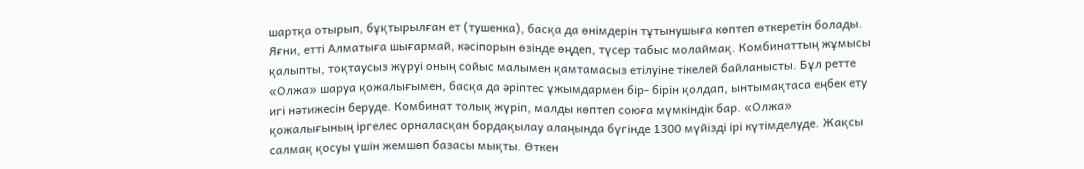шартқа отырып, бұқтырылған ет (тушенка), басқа да өнімдерін тұтынушыға көптеп өткеретін болады. Яғни, етті Алматыға шығармай, кәсіпорын өзінде өңдеп, түсер табыс молаймақ. Комбинаттың жұмысы қалыпты, тоқтаусыз жүруі оның сойыс малымен қамтамасыз етілуіне тікелей байланысты. Бұл ретте «Олжа» шаруа қожалығымен, басқа да әріптес ұжымдармен бір- бірін қолдап, ынтымақтаса еңбек ету игі нәтижесін беруде. Комбинат толық жүріп, малды көптеп союға мүмкіндік бар. «Олжа» қожалығының іргелес орналасқан бордақылау алаңында бүгінде 1300 мүйізді ірі күтімделуде. Жақсы салмақ қосуы үшін жемшөп базасы мықты. Өткен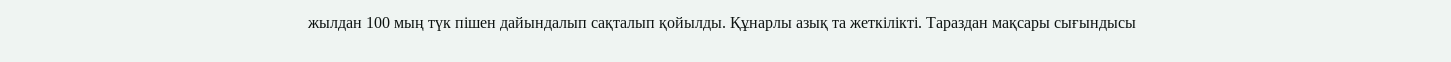жылдан 100 мың түк пішен дайындалып сақталып қойылды. Құнарлы азық та жеткілікті. Тараздан мақсары сығындысы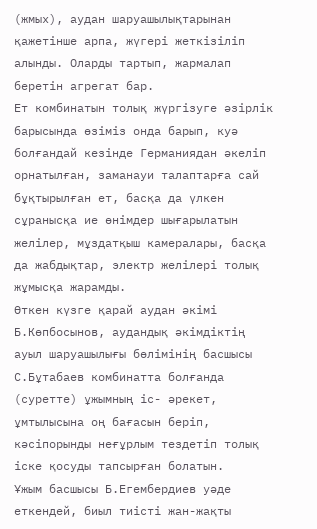(жмых), аудан шаруашылықтарынан қажетінше арпа, жүгері жеткізіліп алынды. Оларды тартып, жармалап беретін агрегат бар.
Ет комбинатын толық жүргізуге әзірлік барысында өзіміз онда барып, куә болғандай кезінде Германиядан әкеліп орнатылған, заманауи талаптарға сай бұқтырылған ет, басқа да үлкен сұранысқа ие өнімдер шығарылатын желілер, мұздатқыш камералары, басқа да жабдықтар, электр желілері толық жұмысқа жарамды.
Өткен күзге қарай аудан әкімі Б.Көпбосынов, аудандық әкімдіктің ауыл шаруашылығы бөлімінің басшысы С.Бұтабаев комбинатта болғанда (суретте) ұжымның іс- әрекет, ұмтылысына оң бағасын беріп, кәсіпорынды неғұрлым тездетіп толық іске қосуды тапсырған болатын.
Ұжым басшысы Б.Егембердиев уәде еткендей, биыл тиісті жан-жақты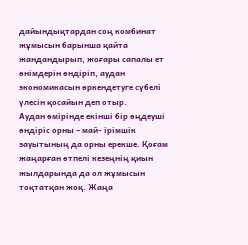дайындықтардан соң комбинат жұмысын барынша қайта жандандырып, жоғары сапалы ет өнімдерін өндіріп, аудан экономикасын өркендетуге сүбелі үлесін қосайын деп отыр.
Аудан өмірінде екінші бір өңдеуші өндіріс орны – май- ірімшік зауытының да орны ерекше. Қоғам жаңарған өтпелі кезеңнің қиын жылдарында да ол жұмысын тоқтатқан жоқ. Жаңа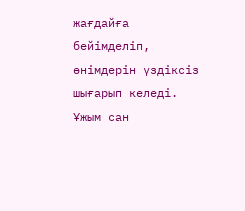жағдайға бейімделіп, өнімдерін үздіксіз шығарып келеді. Ұжым сан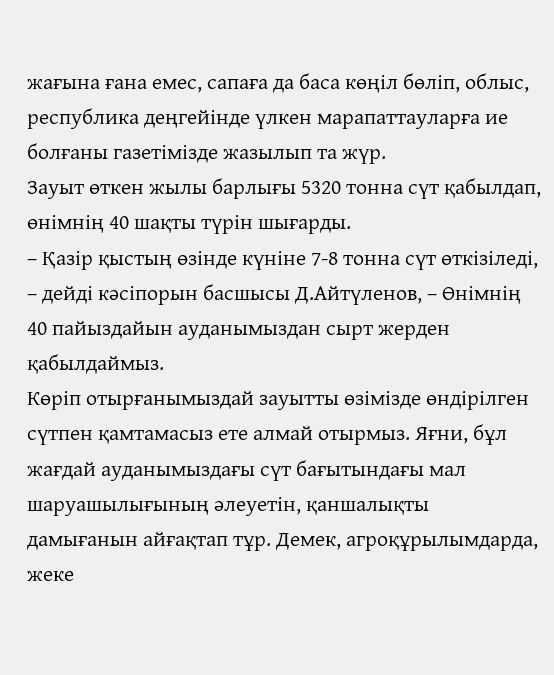жағына ғана емес, сапаға да баса көңіл бөліп, облыс, республика деңгейінде үлкен марапаттауларға ие болғаны газетімізде жазылып та жүр.
Зауыт өткен жылы барлығы 5320 тонна сүт қабылдап, өнімнің 40 шақты түрін шығарды.
– Қазір қыстың өзінде күніне 7-8 тонна сүт өткізіледі, – дейді кәсіпорын басшысы Д.Айтүленов, – Өнімнің 40 пайыздайын ауданымыздан сырт жерден қабылдаймыз.
Көріп отырғанымыздай зауытты өзімізде өндірілген сүтпен қамтамасыз ете алмай отырмыз. Яғни, бұл жағдай ауданымыздағы сүт бағытындағы мал шаруашылығының әлеуетін, қаншалықты дамығанын айғақтап тұр. Демек, агроқұрылымдарда, жеке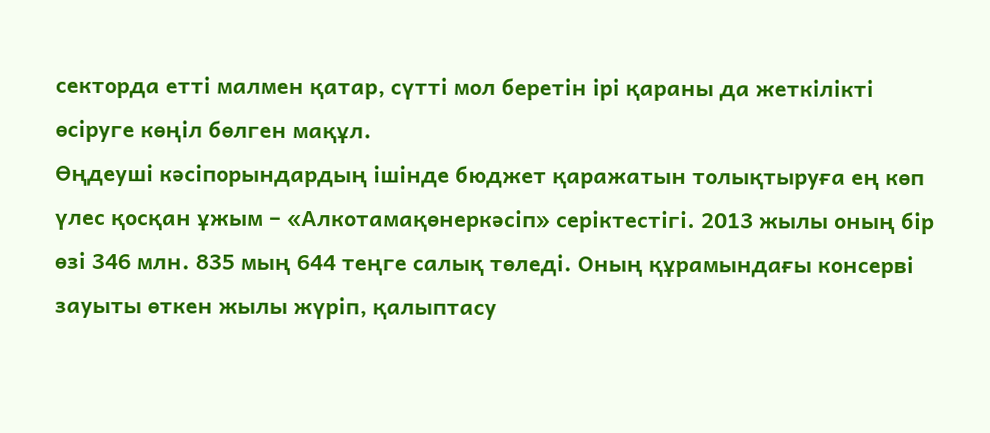секторда етті малмен қатар, сүтті мол беретін ірі қараны да жеткілікті өсіруге көңіл бөлген мақұл.
Өңдеуші кәсіпорындардың ішінде бюджет қаражатын толықтыруға ең көп үлес қосқан ұжым – «Алкотамақөнеркәсіп» серіктестігі. 2013 жылы оның бір өзі 346 млн. 835 мың 644 теңге салық төледі. Оның құрамындағы консерві зауыты өткен жылы жүріп, қалыптасу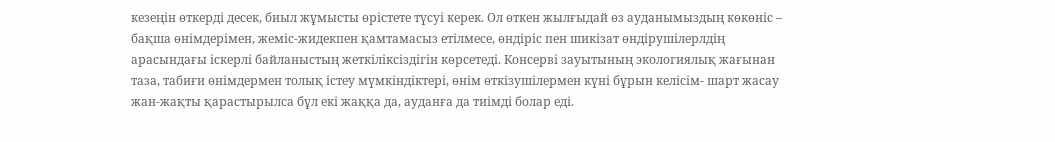кезеңін өткерді десек, биыл жұмысты өрістете түсуі керек. Ол өткен жылғыдай өз ауданымыздың көкөніс – бақша өнімдерімен, жеміс-жидекпен қамтамасыз етілмесе, өндіріс пен шикізат өндірушілерлдің арасындағы іскерлі байланыстың жеткіліксіздігін көрсетеді. Консерві зауытының экологиялық жағынан таза, табиғи өнімдермен толық істеу мүмкіндіктері, өнім өткізушілермен күні бұрын келісім- шарт жасау жан-жақты қарастырылса бұл екі жаққа да, ауданға да тиімді болар еді.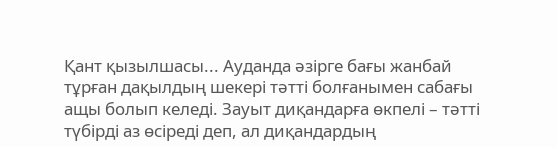Қант қызылшасы... Ауданда әзірге бағы жанбай тұрған дақылдың шекері тәтті болғанымен сабағы ащы болып келеді. Зауыт диқандарға өкпелі – тәтті түбірді аз өсіреді деп, ал диқандардың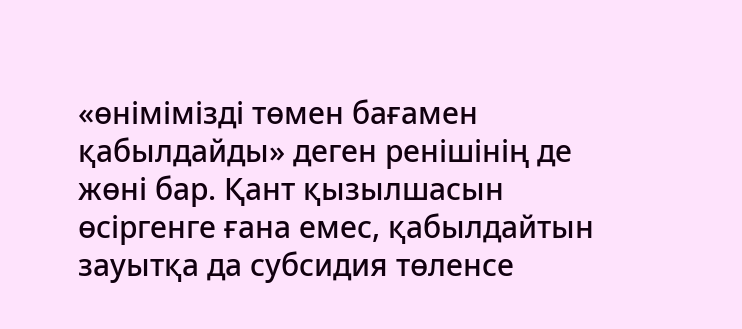«өнімімізді төмен бағамен қабылдайды» деген ренішінің де жөні бар. Қант қызылшасын өсіргенге ғана емес, қабылдайтын зауытқа да субсидия төленсе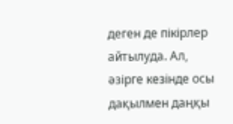деген де пікірлер айтылуда. Ал, әзірге кезінде осы дақылмен даңқы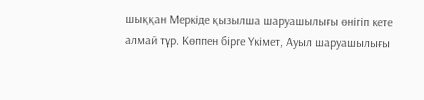шыққан Меркіде қызылша шаруашылығы өнігіп кете алмай тұр. Көппен бірге Үкімет, Ауыл шаруашылығы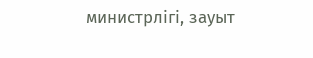министрлігі, зауыт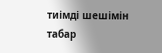тиімді шешімін табар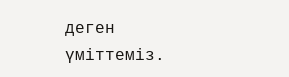деген үміттеміз.